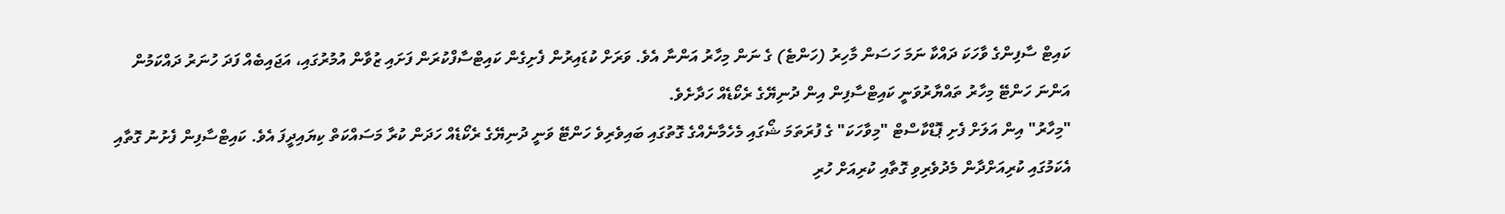ކައިޓް ސާފިންގެ ވާހަކަ ދައްކާ ނަމަ ހަސަން މާހިރު (ހަންޓެ) ގެ ނަން މިހާރު އަންނާ އެވެ. ވަރަށް ކުޑައިރުން ފެށިގެން ކައިޓްސާފްކުރަން ފަށައި ޒުވާން އުމުރުގައި، އަޖައިބެއް ފަދަ ހުނަރު ދައްކަމުން އަންނަ ހަންޓޭ މިހާރު ތައްޔާރުވަނީ ކައިޓްސާފިން އިން ދުނިޔޭގެ ރެކޯޑެއް ހަދާށެވެ.
"މިހާރު" އިން އަލަށް ފެށި ޕޮޑްކާސްޓް "މިވާހަކަ" ގެ ފުރަތަމަ ޝޯގައި މެހެމާނެއްގެ ގޮތުގައި ބައިވެރިވެ ހަންޓޭ ވަނީ ދުނިޔޭގެ ރެކޯޑެއް ހަދަން ކުރާ މަސައްކަތް ކިޔައިދީފަ އެވެ. ކައިޓްސާފިން ފެށުނު ގޮތާއި އެކަމުގައި ކުރިއަށްދާން މެދުވެރިވި ގޮތާއި ކުރިއަށް ހުރި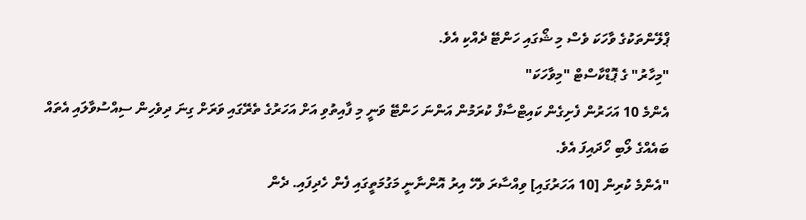ޕްލޭންތަކުގެ ވާހަކަ ވެސް މި ޝޯގައި ހަންޓޭ ދެއްކި އެވެ.
"މިހާރު" ގެ ޕޮޑްކާސްޓް "މިވާހަކަ"
އެންމެ 10 އަހަރުން ފެށިގެން ކައިޓްސާފް ކުރަމުން އަންނަ ހަންޓޭ ވަނީ މި ފާއިތުވި އަށް އަހަރުގެ ތެރޭގައި ވަރަށް ގިނަ ދިވެހިން ސިއްސުވާލައި އެތައް ބައެއްގެ ލޯބި ހޯދައިފަ އެވެ.
"އެންމެ ކުރިން [10 އަހަރުގައި] ވިއްސާރަ ވެހޭ އިރު އޮންނާނީ މަގުމަތީގައި ފެން ހެދިފައި. ދެން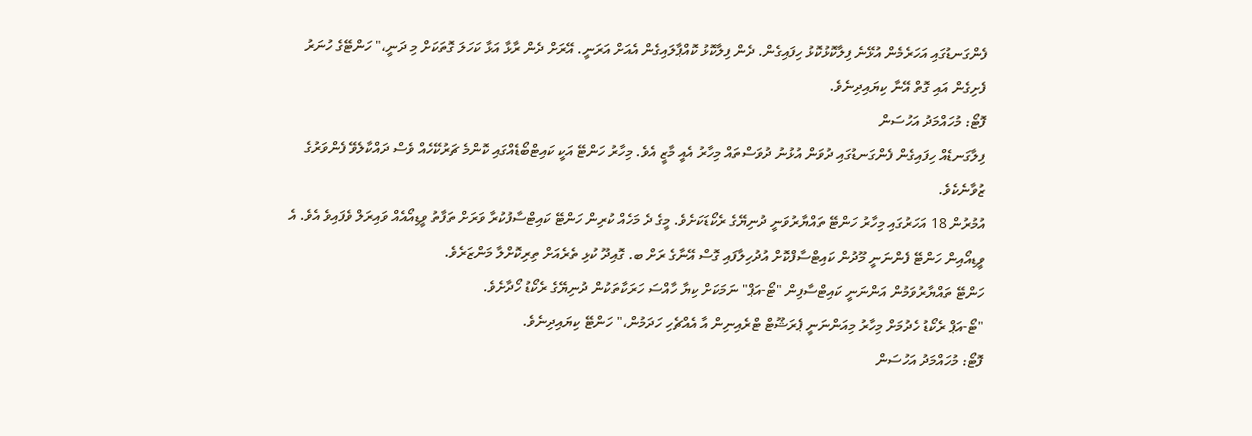ފެންގަނޑުގައި އަހަރެމެން އުޅޭނެ ފިލާކޮޅުކޮޅު ހިފައިގެން. ދެން ފިލާކޮޅު ކޮއްޕާލައިގެން އެއަށް އަރަނީ. އޭރަށް ދެން ރާޅާ އަޅާ ކަހަލަ ގޮތަކަށް މި ދަނީ،" ހަންޓޭގެ ހުނަރު ފެށިގެން އައި ގޮތް އޭނާ ކިޔައިދިނެވެ.
ފޮޓޯ: މުހައްމަދު އަހުސަން
ފިލާގަނޑެއް ހިފައިގެން ފެންގަނޑުގައި ދުވަން އުޅުނު ދުވަސްތައް މިހާރު އެއީ މާޒީ އެވެ. މިހާރު ހަންޓޭ އަކީ ކައިޓްބޯޑެއްގައި ކޮންމެ ޗަރުކޭހެއް ވެސް ދައްކާލެވޭ ފެންވަރުގެ ޒުވާނެކެވެ.
އުމުރުން 18 އަހަރުގައި މިހާރު ހަންޓޭ ތައްޔާރުވަނީ ދުނިޔޭގެ ރެކޯޑަކަށެވެ. މީގެ ދެ މަހެއް ކުރިން ހަންޓޭ ކައިޓްސާފުކުރާ ވަރަށް ތަފާތު ވީޑިއޯއެއް ވައިރަލް ވެފައިވެ އެވެ. އެ ވީޑިއޯއިން ހަންޓޭ ފެންނަނީ މޫދުން ކައިޓްސާފްކޮށް އުދުހިލާފައި ގޮސް އޭނާގެ ރަށް ބ. ގޮއިދޫ ކުޅި ތެރެއަށް ތިރިކޮށްލާ މަންޒަރެވެ.
ހަންޓޭ ތައްޔާރުވަމުން އަންނަނީ ކައިޓްސާފިން "ޓޯ-އަޕް" ނަމަކަށް ކިޔާ ހާއްސަ ހަރަކާތަކުން ދުނިޔޭގެ ރެކޯޑު ހޯދާށެވެ.
"ޓޯ-އަޕް ރެކޯޑު ހެދުމަށް މިހާރު މިއަންނަނީ ޕެރަޝޫޓް ޓްރެއިނިން އާ އެއްޗެހި ހަދަމުން،" ހަންޓޭ ކިޔައިދިނެވެ.
ފޮޓޯ: މުހައްމަދު އަހުސަން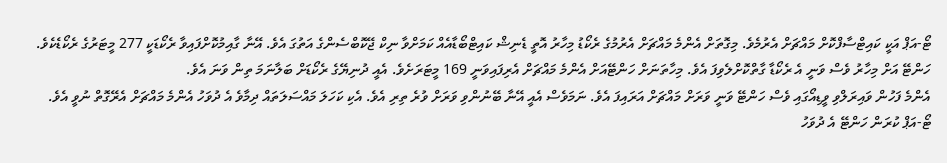ޓޯ-އަޕް އަކީ ކައިޓްސާފްކޮށް މައްޗަށް އެރުމެވެ. މިގޮތަށް އެންމެ މައްޗަށް އެރުމުގެ ރެކޯޑު މިހާރު އޮތީ ޑެނިޝް ކައިޓްބޯޑާއެއް ކަމަށްވާ ނިކް ޖޭކޮބްސެންގެ އަތުގަ އެވެ. އޭނާ ގާއިމުކޮށްފައިވާ ރެކޯޑަކީ 277 މީޓަރުގެ ރެކޯޑެކެވެ.
ހަންޓޭ އަށް މިހާރު ވެސް ވަނީ އެ ރެކޯޑާ ގާތްކޮށްލެވިފަ އެވެ. މިހާތަނަށް ހަންޓޭއަށް އެންމެ މައްޗަށް އެރިފައިވަނީ 169 މީޓަރަށެވެ. އެއީ ދުނިޔޭގެ ރެކޯޑަށް ބަލާނަމަ ތިން ވަނަ އެވެ.
އެންމެ ފަހުން ވައިރަލްވި ވީޑިއޯގައި ވެސް ހަންޓޭ ވަނީ ވަރަށް މައްޗަށް އަރައިފަ އެވެ. ނަމަވެސް އެއީ އޭނާ ބޭނުންވި ވަރަށް ވުރެ ތިރި އެވެ. އެކި ކަހަލަ މައްސަލަތައް ދިމާވެ އެ ދުވަހު އެންމެ މައްޗަށް އެރޭގޮތް ނުވީ އެވެ.
ޓޯ-އަޕް ކުރަން ހަންޓޭ އެ ދުވަހު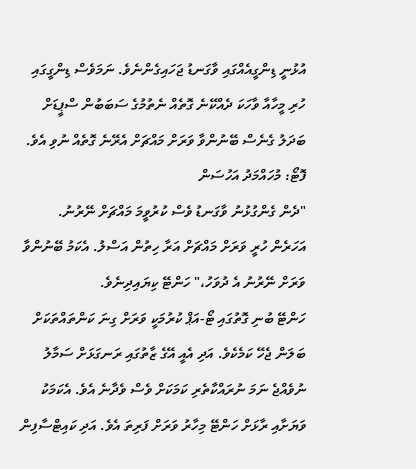އުޅުނީ ޑިންގީއެއްގައި ވާގަނޑު ޖަހައިގެންނެވެ. ނަމަވެސް ޑިންގީގައި ހުރި މީހާއާ ވާހަކަ ދެއްކޭނެ ގޮތެއް ނެތުމުގެ ސަބަބުން ސްޕީޑަށް ބަދަލު ގެނެސް ބޭނުންވާ ވަރަށް މައްޗަށް އެރޭނެ ގޮތެއް ނުވި އެވެ.
ފޮޓޯ: މުހައްމަދު އަހުސަން
"ދެން ގެންގުޅުނު ވާގަނޑު ވެސް ކުރުވީމަ މައްޗަށް ނޭރުނު. އަހަރެން ހުރީ ވަރަށް މައްޗަށް އަރާ ހިތުން އަސްލު. އެކަމު ބޭނުންވާ ވަރަށް ނޭރުނު އެ ދުވަހު،" ހަންޓޭ ކިޔައިދިނެވެ.
ހަންޓޭ ބުނި ގޮތުގައި ޓޯ-އަޕް ކުރުމަކީ ވަރަށް ގިނަ ކަންތައްތަކަށް ބަލަން ޖެހޭ ކަމެކެވެ. އަދި އެއީ އޭގެ ޒާތުގައި ރަނގަޅަށް ސަމާލު ނުވެއްޖެ ނަމަ ނުރައްކާތެރި ކަމަކަށް ވެސް ވެދާނެ އެވެ. އެކަމަކު ވަޔަށާއި ރާޅަށް ހަންޓޭ މިހާރު ވަރަށް ފަރިތަ އެވެ. އަދި ކައިޓްސާފިން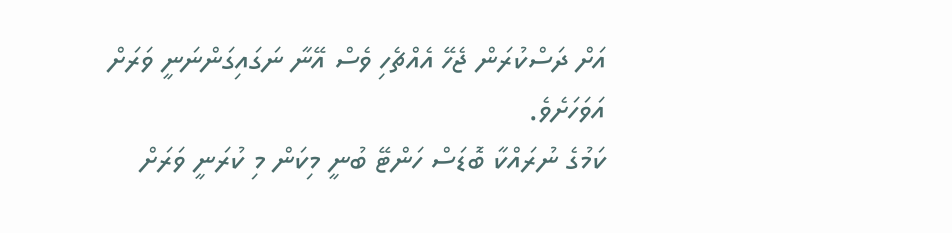އަށް ދަސްކުރަން ޖެހޭ އެއްޗެހި ވެސް އޭނާ ނަގައިގަންނަނީ ވަރަށް އަވަހަށެވެ.
ކަމުގެ ނުރައްކާ ބޮޑަސް ހަންޓޭ ބުނީ މިކަން މި ކުރަނީ ވަރަށް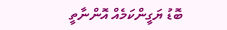ބޮޑު ޔަގީންކަމެއް އޮންނާތީ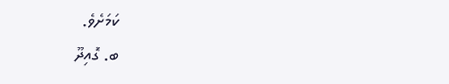ކަމަށެވެ.
ބ. ގޮއިދޫ